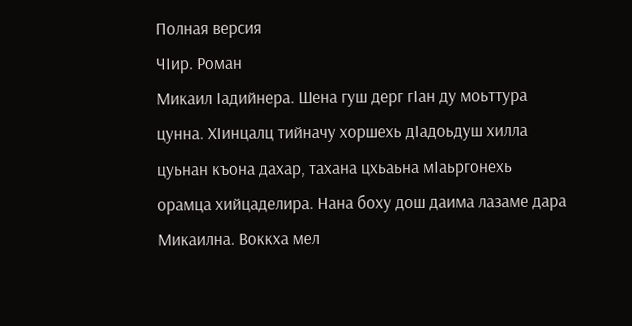Полная версия
ЧIир. Роман
Микаил Iадийнера. Шена гуш дерг гIан ду моьттура цунна. ХIинцалц тийначу хоршехь дIадоьдуш хилла цуьнан къона дахар, тахана цхьаьна мIаьргонехь орамца хийцаделира. Нана боху дош даима лазаме дара Микаилна. Воккха мел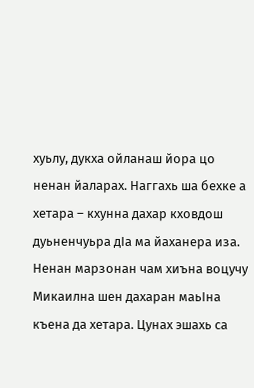хуьлу, дукха ойланаш йора цо ненан йаларах. Наггахь ша бехке а хетара – кхунна дахар кховдош дуьненчуьра дIа ма йаханера иза. Ненан марзонан чам хиъна воцучу Микаилна шен дахаран маьIна къена да хетара. Цунах эшахь са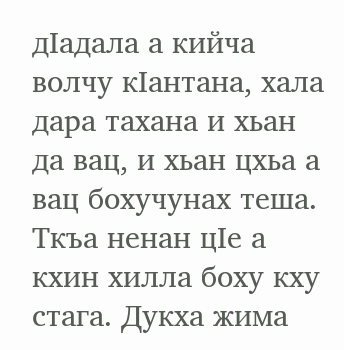дIадала а кийча волчу кIантана, хала дара тахана и хьан да вац, и хьан цхьа а вац бохучунах теша. Ткъа ненан цIе а кхин хилла боху кху стага. Дукха жима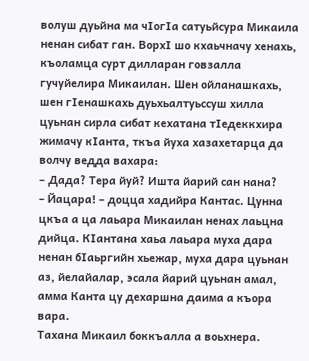волуш дуьйна ма чIогIа сатуьйсура Микаила ненан сибат ган. ВорхI шо кхаьчначу хенахь, къоламца сурт дилларан говзалла гучуйелира Микаилан. Шен ойланашкахь, шен гIенашкахь дуьхьалтуьссуш хилла цуьнан сирла сибат кехатана тIедеккхира жимачу кIанта, ткъа йуха хазахетарца да волчу ведда вахара:
– Дада? Тера йуй? Ишта йарий сан нана?
– Йацара! – доцца хадийра Кантас. Цунна цкъа а ца лаьара Микаилан ненах лаьцна дийца. КIантана хаьа лаьара муха дара ненан бIаьргийн хьежар, муха дара цуьнан аз, йелайалар, эсала йарий цуьнан амал, амма Канта цу дехаршна даима а къора вара.
Тахана Микаил боккъалла а воьхнера.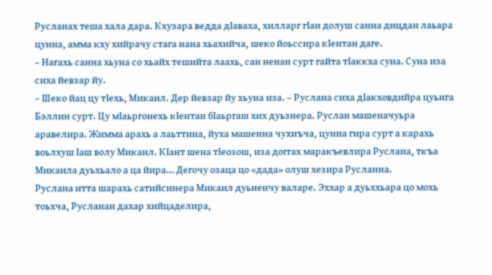Русланах теша хала дара. Кхузара ведда дIаваха, хилларг гIан долуш санна дицдан лаьара цунна, амма кху хийрачу стага нана хьахийча, шеко йоьссира кIентан даге.
– Нагахь санна хьуна со хьайх тешийта лаахь, сан ненан сурт гайта тIаккха суна. Суна иза сиха йевзар йу.
– Шеко йац цу тIехь, Микаил. Дер йевзар йу хьуна иза. – Руслана сиха дIакховдийра цуьнга Бэллин сурт. Цу мIаьргонехь кIентан бIаьргаш хих дуьзнера. Руслан машеначуьра аравелира. Жимма арахь а лаьттина, йуха машенна чухиъча, цунна гира сурт а карахь воьлхуш Iаш волу Микаил. КIант шена тIеозош, иза доггах маракъевлира Руслана, ткъа Микаила дуьхьало а ца йира… Дегочу озаца цо «дада» олуш хезира Русланна.
Руслана итта шарахь сатийсинера Микаил дуьненчу валаре. Эххар а дуьххьара цо мохь тоьхча, Русланан дахар хийцаделира,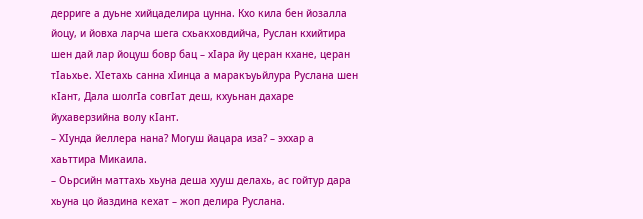дерриге а дуьне хийцаделира цунна. Кхо кила бен йозалла йоцу, и йовха ларча шега схьакховдийча, Руслан кхийтира шен дай лар йоцуш бовр бац – хIара йу церан кхане, церан тIаьхье. ХIетахь санна хIинца а маракъуьйлура Руслана шен кIант, Дала шолгIа совгIат деш, кхуьнан дахаре йухаверзийна волу кIант.
– ХIунда йеллера нана? Могуш йацара иза? – эххар а хаьттира Микаила.
– Оьрсийн маттахь хьуна деша хууш делахь, ас гойтур дара хьуна цо йаздина кехат – жоп делира Руслана.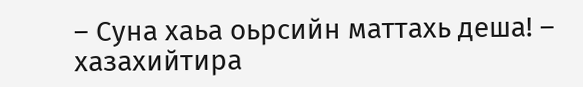– Суна хаьа оьрсийн маттахь деша! – хазахийтира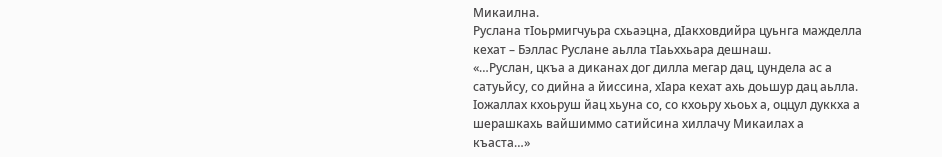Микаилна.
Руслана тIоьрмигчуьра схьаэцна, дIакховдийра цуьнга мажделла кехат – Бэллас Руслане аьлла тIаьххьара дешнаш.
«…Руслан, цкъа а диканах дог дилла мегар дац, цундела ас а сатуьйсу, со дийна а йиссина, хIара кехат ахь доьшур дац аьлла. Iожаллах кхоьруш йац хьуна со, со кхоьру хьоьх а, оццул дуккха а шерашкахь вайшиммо сатийсина хиллачу Микаилах а къаста…»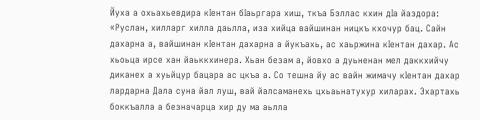Йуха а охьахьевдира кIентан бIаьргара хиш, ткъа Бэллас кхин дIа йаздора: «Руслан, хилларг хилла даьлла, иза хийца вайшинан ницкъ кхочур бац. Сайн дахарна а, вайшинан кIентан дахарна а йукъахь, ас хаьржина кIентан дахар. Ас хьоьца ирсе хан йаьккхинера. Хьан безам а, йовхо а дуьненан мел даккхийчу диканех а хуьйцур бацара ас цкъа а. Со тешна йу ас вайн жимачу кIентан дахар лардарна Дала суна йал луш, вай йалсаманехь цхьаьнатухур хиларах. Эхартахь боккъалла а безначарца хир ду ма аьлла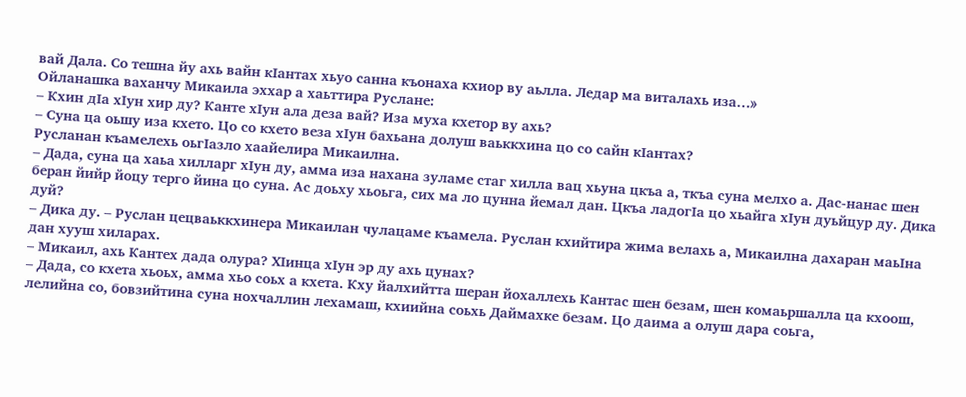вай Дала. Со тешна йу ахь вайн кIантах хьуо санна къонаха кхиор ву аьлла. Ледар ма виталахь иза…»
Ойланашка ваханчу Микаила эххар а хаьттира Руслане:
– Кхин дIа хIун хир ду? Канте хIун ала деза вай? Иза муха кхетор ву ахь?
– Суна ца оьшу иза кхето. Цо со кхето веза хIун бахьана долуш ваьккхина цо со сайн кIантах?
Русланан къамелехь оьгIазло хаайелира Микаилна.
– Дада, суна ца хаьа хилларг хIун ду, амма иза нахана зуламе стаг хилла вац хьуна цкъа а, ткъа суна мелхо а. Дас-нанас шен беран йийр йоцу терго йина цо суна. Ас доьху хьоьга, сих ма ло цунна йемал дан. Цкъа ладогIа цо хьайга хIун дуьйцур ду. Дика дуй?
– Дика ду. – Руслан цецваьккхинера Микаилан чулацаме къамела. Руслан кхийтира жима велахь а, Микаилна дахаран маьIна дан хууш хиларах.
– Микаил, ахь Кантех дада олура? ХIинца хIун эр ду ахь цунах?
– Дада, со кхета хьоьх, амма хьо соьх а кхета. Кху йалхийтта шеран йохаллехь Кантас шен безам, шен комаьршалла ца кхоош, лелийна со, бовзийтина суна нохчаллин лехамаш, кхиийна соьхь Даймахке безам. Цо даима а олуш дара соьга,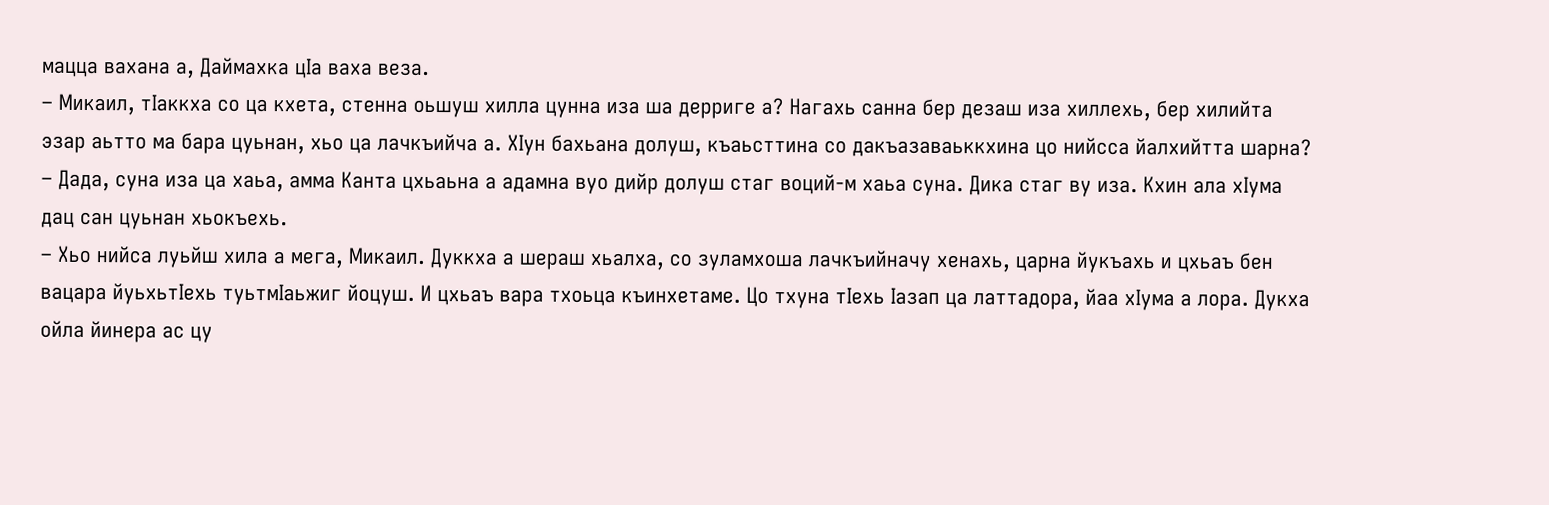мацца вахана а, Даймахка цIа ваха веза.
– Микаил, тIаккха со ца кхета, стенна оьшуш хилла цунна иза ша дерриге а? Нагахь санна бер дезаш иза хиллехь, бер хилийта эзар аьтто ма бара цуьнан, хьо ца лачкъийча а. ХIун бахьана долуш, къаьсттина со дакъазаваьккхина цо нийсса йалхийтта шарна?
– Дада, суна иза ца хаьа, амма Канта цхьаьна а адамна вуо дийр долуш стаг воций-м хаьа суна. Дика стаг ву иза. Кхин ала хIума дац сан цуьнан хьокъехь.
– Хьо нийса луьйш хила а мега, Микаил. Дуккха а шераш хьалха, со зуламхоша лачкъийначу хенахь, царна йукъахь и цхьаъ бен вацара йуьхьтIехь туьтмIаьжиг йоцуш. И цхьаъ вара тхоьца къинхетаме. Цо тхуна тIехь Iазап ца латтадора, йаа хIума а лора. Дукха ойла йинера ас цу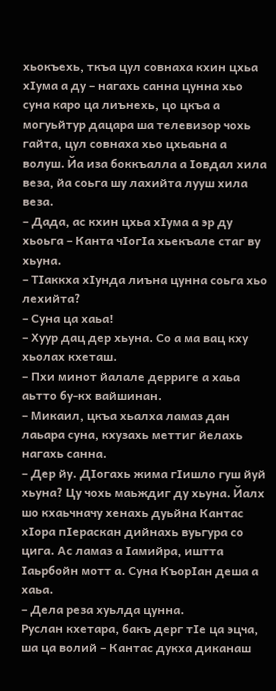хьокъехь, ткъа цул совнаха кхин цхьа хIума а ду – нагахь санна цунна хьо суна каро ца лиънехь, цо цкъа а могуьйтур дацара ша телевизор чохь гайта, цул совнаха хьо цхьаьна а волуш. Йа иза боккъалла а Iовдал хила веза, йа соьга шу лахийта лууш хила веза.
– Дада, ас кхин цхьа хIума а эр ду хьоьга – Канта чIогIа хьекъале стаг ву хьуна.
– ТIаккха хIунда лиъна цунна соьга хьо лехийта?
– Суна ца хаьа!
– Хуур дац дер хьуна. Со а ма вац кху хьолах кхеташ.
– Пхи минот йалале дерриге а хаьа аьтто бу-кх вайшинан.
– Микаил, цкъа хьалха ламаз дан лаьара суна, кхузахь меттиг йелахь нагахь санна.
– Дер йу. ДIогахь жима гIишло гуш йуй хьуна? Цу чохь маьждиг ду хьуна. Йалх шо кхаьчначу хенахь дуьйна Кантас хIора пIераскан дийнахь вуьгура со цига. Ас ламаз а Iамийра, иштта Iаьрбойн мотт а. Суна КъорIан деша а хаьа.
– Дела реза хуьлда цунна.
Руслан кхетара, бакъ дерг тIе ца эцча, ша ца волий – Кантас дукха диканаш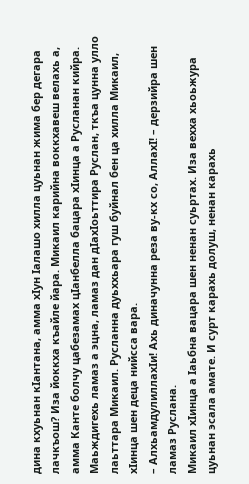дина кхуьнан кIантана, амма хIун Iалашо хилла цуьнан жима бер дегара лачкъош? Иза йоккха къайле йара. Микаил карийна воккхавеш велахь а, амма Канте болчу цабезамах цIанбелла бацара хIинца а Русланан кийра.
Маьждигехь ламаз а эцна, ламаз дан дIахIоьттира Руслан, ткъа цунна улло лаьттара Микаил. Русланна дуьххьара гуш буйнал бен ца хилла Микаил, хIинца шен деца нийсса вара.
– АлхьамдулиллахIи! Ахь диначунна реза ву-кх со, АллахI! – дерзийра шен ламаз Руслана.
Микаил хIинца а Iаьбна вацара шен ненан суьртах. Иза вехха хьоьжура цуьнан эсала амате. И сурт карахь долуш, ненан карахь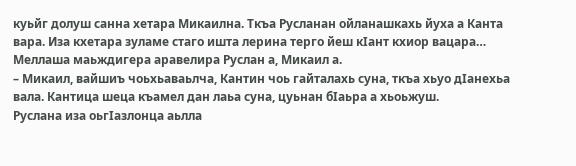куьйг долуш санна хетара Микаилна. Ткъа Русланан ойланашкахь йуха а Канта вара. Иза кхетара зуламе стаго ишта лерина терго йеш кIант кхиор вацара…
Меллаша маьждигера аравелира Руслан а, Микаил а.
– Микаил, вайшиъ чоьхьаваьлча, Кантин чоь гайталахь суна, ткъа хьуо дIанехьа вала. Кантица шеца къамел дан лаьа суна, цуьнан бIаьра а хьоьжуш.
Руслана иза оьгIазлонца аьлла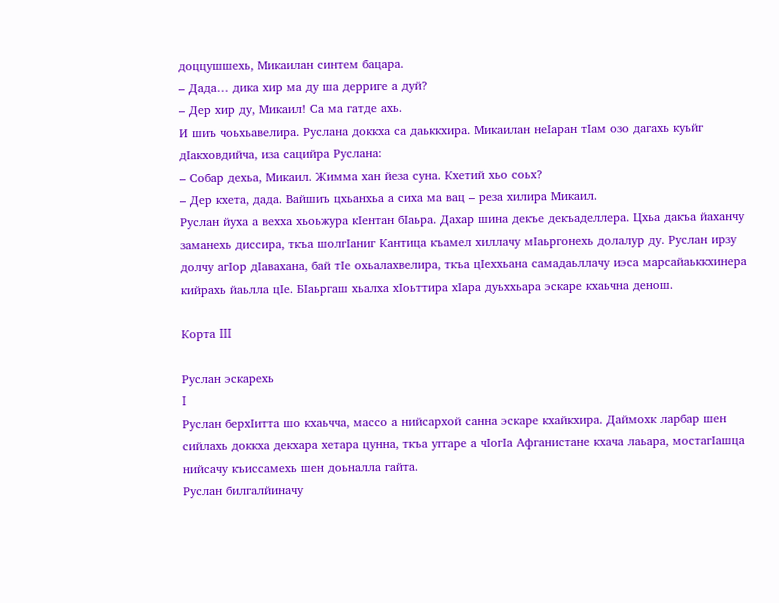доццушшехь, Микаилан синтем бацара.
– Дада… дика хир ма ду ша дерриге а дуй?
– Дер хир ду, Микаил! Са ма гатде ахь.
И шиъ чоьхьавелира. Руслана доккха са даьккхира. Микаилан неIаран тIам озо дагахь куьйг дIакховдийча, иза сацийра Руслана:
– Собар дехьа, Микаил. Жимма хан йеза суна. Кхетий хьо соьх?
– Дер кхета, дада. Вайшиъ цхьанхьа а сиха ма вац – реза хилира Микаил.
Руслан йуха а вехха хьоьжура кIентан бIаьра. Дахар шина декъе декъаделлера. Цхьа дакъа йаханчу заманехь диссира, ткъа шолгIаниг Кантица къамел хиллачу мIаьргонехь долалур ду. Руслан ирзу долчу агIор дIавахана, бай тIе охьалахвелира, ткъа цIеххьана самадаьллачу иэса марсайаьккхинера кийрахь йаьлла цIе. БIаьргаш хьалха хIоьттира хIара дуьххьара эскаре кхаьчна денош.

Корта III

Руслан эскарехь
I
Руслан берхIитта шо кхаьчча, массо а нийсархой санна эскаре кхайкхира. Даймохк ларбар шен сийлахь доккха декхара хетара цунна, ткъа уггаре а чIогIа Афганистане кхача лаьара, мостагIашца нийсачу къиссамехь шен доьналла гайта.
Руслан билгалйиначу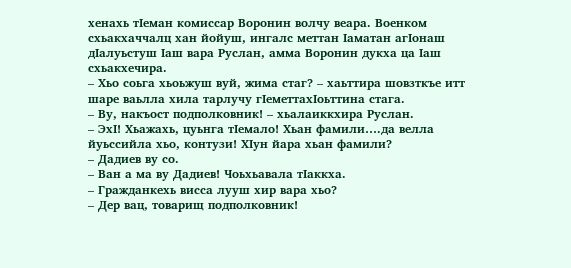хенахь тIеман комиссар Воронин волчу веара. Военком схьакхаччалц хан йойуш, ингалс меттан Iаматан агIонаш дIалуьстуш Iаш вара Руслан, амма Воронин дукха ца Iаш схьакхечира.
– Хьо соьга хьоьжуш вуй, жима стаг? – хаьттира шовзткъе итт шаре ваьлла хила тарлучу гIеметтахIоьттина стага.
– Ву, накъост подполковник! – хьалаиккхира Руслан.
– ЭхI! Хьажахь, цуьнга тIемало! Хьан фамили….да велла йуьссийла хьо, контузи! ХIун йара хьан фамили?
– Дадиев ву со.
– Ван а ма ву Дадиев! Чоьхьавала тIаккха.
– Гражданкехь висса лууш хир вара хьо?
– Дер вац, товарищ подполковник!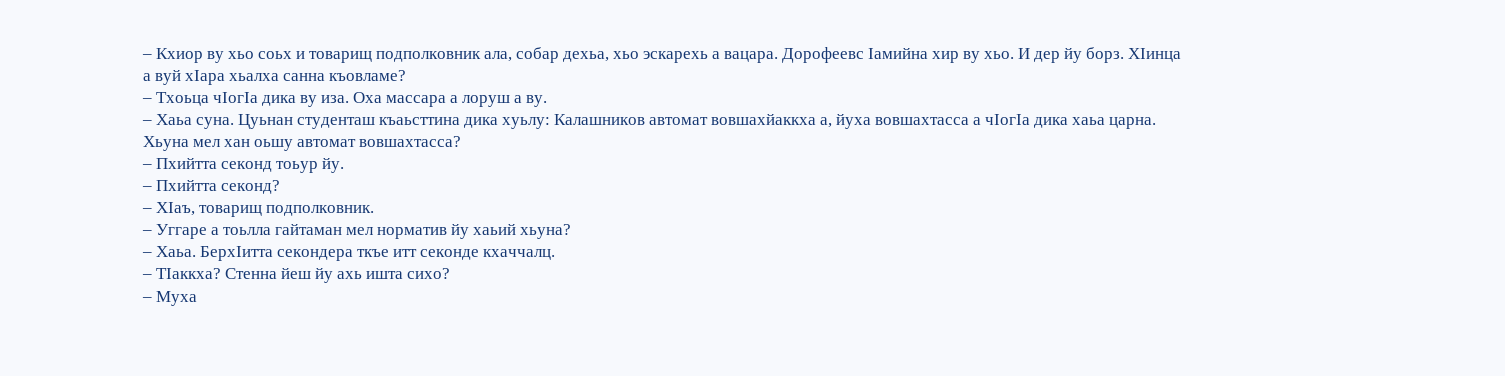– Кхиор ву хьо соьх и товарищ подполковник ала, собар дехьа, хьо эскарехь а вацара. Дорофеевс Iамийна хир ву хьо. И дер йу борз. ХIинца а вуй хIара хьалха санна къовламе?
– Тхоьца чIогIа дика ву иза. Оха массара а лоруш а ву.
– Хаьа суна. Цуьнан студенташ къаьсттина дика хуьлу: Калашников автомат вовшахйаккха а, йуха вовшахтасса а чIогIа дика хаьа царна. Хьуна мел хан оьшу автомат вовшахтасса?
– Пхийтта секонд тоьур йу.
– Пхийтта секонд?
– ХIаъ, товарищ подполковник.
– Уггаре а тоьлла гайтаман мел норматив йу хаьий хьуна?
– Хаьа. БерхIитта секондера ткъе итт секонде кхаччалц.
– ТIаккха? Стенна йеш йу ахь ишта сихо?
– Муха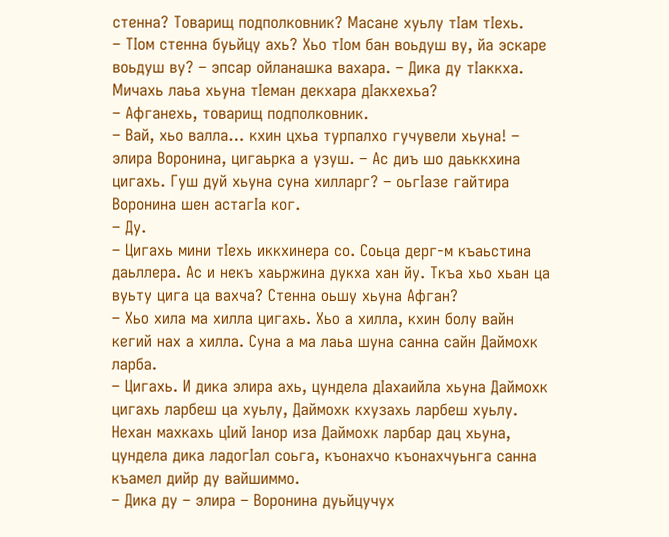стенна? Товарищ подполковник? Масане хуьлу тIам тIехь.
– ТIом стенна буьйцу ахь? Хьо тIом бан воьдуш ву, йа эскаре воьдуш ву? – эпсар ойланашка вахара. – Дика ду тIаккха. Мичахь лаьа хьуна тIеман декхара дIакхехьа?
– Афганехь, товарищ подполковник.
– Вай, хьо валла… кхин цхьа турпалхо гучувели хьуна! – элира Воронина, цигаьрка а узуш. – Ас диъ шо даьккхина цигахь. Гуш дуй хьуна суна хилларг? – оьгIазе гайтира Воронина шен астагIа ког.
– Ду.
– Цигахь мини тIехь иккхинера со. Соьца дерг-м къаьстина даьллера. Ас и некъ хаьржина дукха хан йу. Ткъа хьо хьан ца вуьту цига ца вахча? Стенна оьшу хьуна Афган?
– Хьо хила ма хилла цигахь. Хьо а хилла, кхин болу вайн кегий нах а хилла. Суна а ма лаьа шуна санна сайн Даймохк ларба.
– Цигахь. И дика элира ахь, цундела дIахаийла хьуна Даймохк цигахь ларбеш ца хуьлу, Даймохк кхузахь ларбеш хуьлу. Нехан махкахь цIий Iанор иза Даймохк ларбар дац хьуна, цундела дика ладогIал соьга, къонахчо къонахчуьнга санна къамел дийр ду вайшиммо.
– Дика ду – элира – Воронина дуьйцучух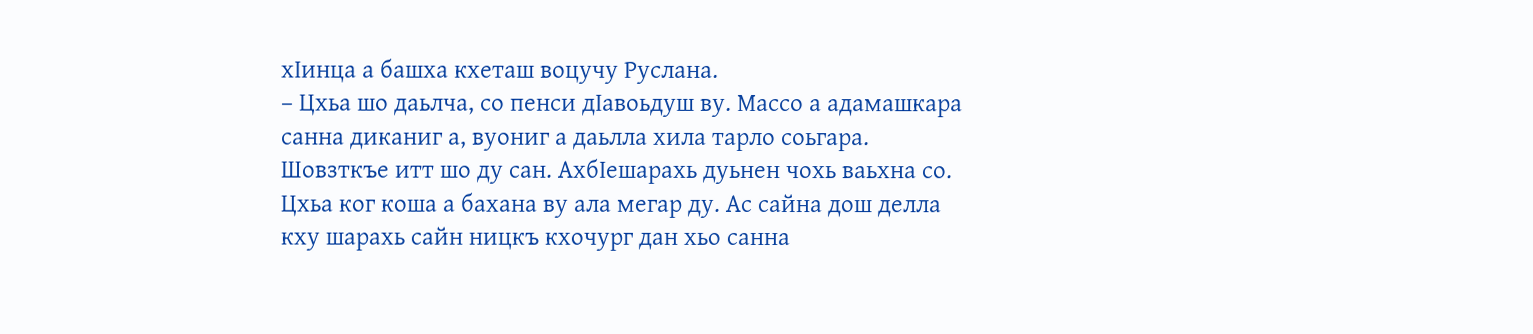хIинца а башха кхеташ воцучу Руслана.
– Цхьа шо даьлча, со пенси дIавоьдуш ву. Массо а адамашкара санна диканиг а, вуониг а даьлла хила тарло соьгара. Шовзткъе итт шо ду сан. АхбIешарахь дуьнен чохь ваьхна со. Цхьа ког коша а бахана ву ала мегар ду. Ас сайна дош делла кху шарахь сайн ницкъ кхочург дан хьо санна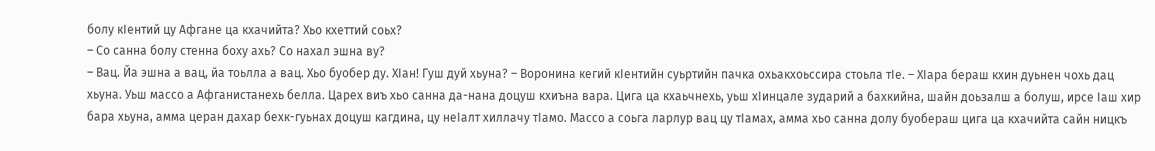болу кIентий цу Афгане ца кхачийта? Хьо кхеттий соьх?
– Со санна болу стенна боху ахь? Со нахал эшна ву?
– Вац. Йа эшна а вац, йа тоьлла а вац. Хьо буобер ду. ХIан! Гуш дуй хьуна? – Воронина кегий кIентийн суьртийн пачка охьакхоьссира стоьла тIе. – ХIара бераш кхин дуьнен чохь дац хьуна. Уьш массо а Афганистанехь белла. Царех виъ хьо санна да-нана доцуш кхиъна вара. Цига ца кхаьчнехь, уьш хIинцале зударий а бахкийна, шайн доьзалш а болуш, ирсе Iаш хир бара хьуна, амма церан дахар бехк-гуьнах доцуш кагдина, цу неIалт хиллачу тIамо. Массо а соьга ларлур вац цу тIамах, амма хьо санна долу буобераш цига ца кхачийта сайн ницкъ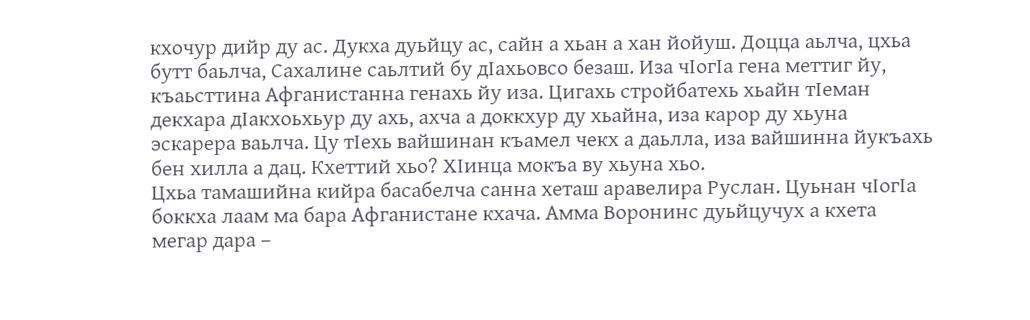кхочур дийр ду ас. Дукха дуьйцу ас, сайн а хьан а хан йойуш. Доцца аьлча, цхьа бутт баьлча, Сахалине саьлтий бу дIахьовсо безаш. Иза чIогIа гена меттиг йу, къаьсттина Афганистанна генахь йу иза. Цигахь стройбатехь хьайн тIеман декхара дIакхоьхьур ду ахь, ахча а доккхур ду хьайна, иза карор ду хьуна эскарера ваьлча. Цу тIехь вайшинан къамел чекх а даьлла, иза вайшинна йукъахь бен хилла а дац. Кхеттий хьо? ХIинца мокъа ву хьуна хьо.
Цхьа тамашийна кийра басабелча санна хеташ аравелира Руслан. Цуьнан чIогIа боккха лаам ма бара Афганистане кхача. Амма Воронинс дуьйцучух а кхета мегар дара –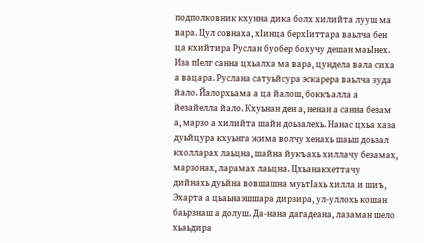подполковник кхунна дика болх хилийта лууш ма вара. Цул совнаха, хIинца берхIиттара ваьлча бен ца кхийтира Руслан буобер бохучу дешан маьIнех. Иза пIелг санна цхьалха ма вара, цундела вала сиха а вацара. Руслана сатуьйсура эскарера ваьлча зуда йало. Йалорхьама а ца йалош, боккъалла а йезайелла йало. Кхуьнан ден а, ненан а санна безам а, марзо а хилийта шайн доьзалехь. Нанас цхьа хаза дуьйцура кхуьнга жима волчу хенахь шаьш доьзал кхолларах лаьцна, шайна йукъахь хиллачу безамах, марзонах, ларамах лаьцна. Цхьанакхеттачу дийнахь дуьйна вовшашна муьтIахь хилла и шиъ, Эхарта а цьаьнаэшшара дирзира, ул-уллохь кошан баьрзнаш а долуш. Да-нана дагадеана, лазаман шело хьаьдира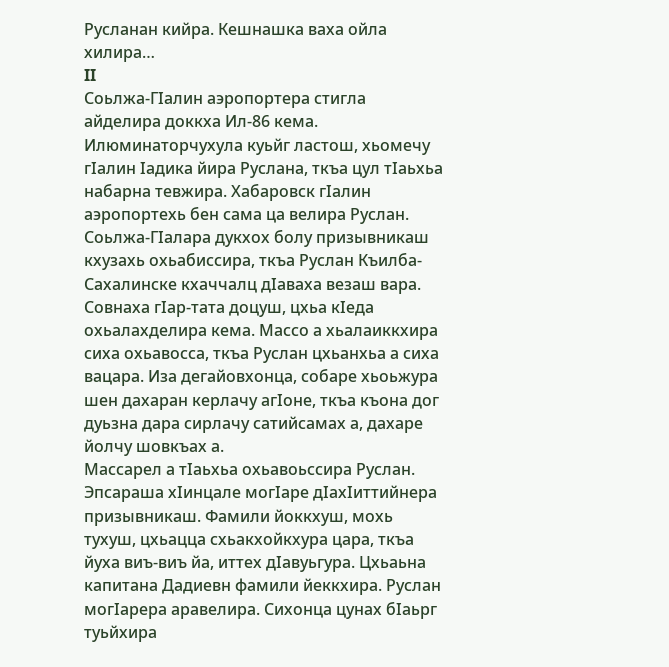Русланан кийра. Кешнашка ваха ойла хилира…
II
Соьлжа-ГIалин аэропортера стигла айделира доккха Ил-86 кема. Илюминаторчухула куьйг ластош, хьомечу гIалин Iадика йира Руслана, ткъа цул тIаьхьа набарна тевжира. Хабаровск гIалин аэропортехь бен сама ца велира Руслан. Соьлжа-ГIалара дукхох болу призывникаш кхузахь охьабиссира, ткъа Руслан Къилба-Сахалинске кхаччалц дIаваха везаш вара. Совнаха гIар-тата доцуш, цхьа кIеда охьалахделира кема. Массо а хьалаиккхира сиха охьавосса, ткъа Руслан цхьанхьа а сиха вацара. Иза дегайовхонца, собаре хьоьжура шен дахаран керлачу агIоне, ткъа къона дог дуьзна дара сирлачу сатийсамах а, дахаре йолчу шовкъах а.
Массарел а тIаьхьа охьавоьссира Руслан. Эпсараша хIинцале могIаре дIахIиттийнера призывникаш. Фамили йоккхуш, мохь тухуш, цхьацца схьакхойкхура цара, ткъа йуха виъ-виъ йа, иттех дIавуьгура. Цхьаьна капитана Дадиевн фамили йеккхира. Руслан могIарера аравелира. Сихонца цунах бIаьрг туьйхира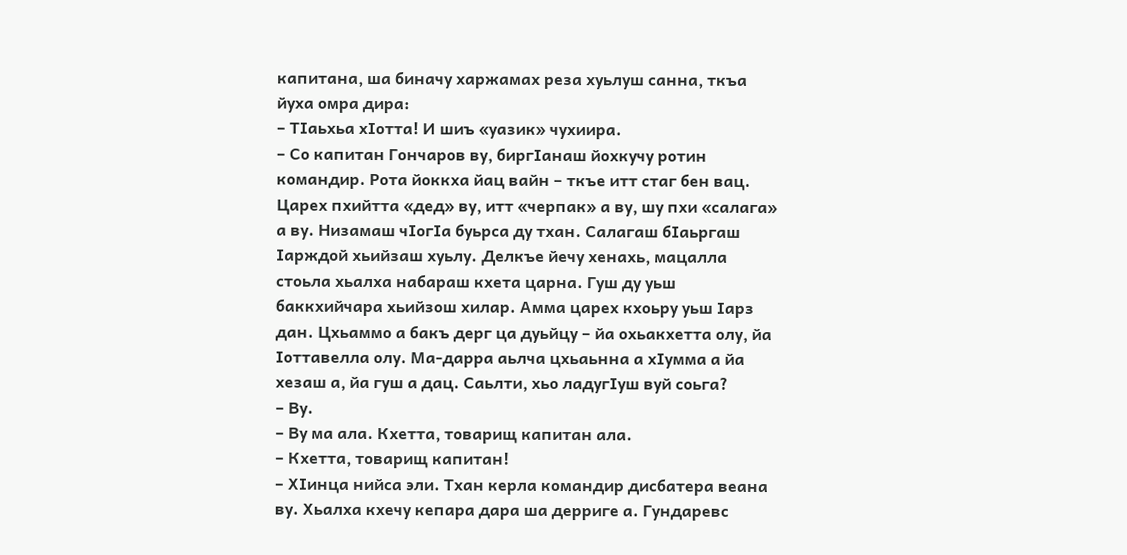капитана, ша биначу харжамах реза хуьлуш санна, ткъа йуха омра дира:
– ТIаьхьа хIотта! И шиъ «уазик» чухиира.
– Со капитан Гончаров ву, биргIанаш йохкучу ротин командир. Рота йоккха йац вайн – ткъе итт стаг бен вац. Царех пхийтта «дед» ву, итт «черпак» а ву, шу пхи «салага» а ву. Низамаш чIогIа буьрса ду тхан. Салагаш бIаьргаш Iарждой хьийзаш хуьлу. Делкъе йечу хенахь, мацалла стоьла хьалха набараш кхета царна. Гуш ду уьш баккхийчара хьийзош хилар. Амма царех кхоьру уьш Iарз дан. Цхьаммо а бакъ дерг ца дуьйцу – йа охьакхетта олу, йа Iоттавелла олу. Ма-дарра аьлча цхьаьнна а хIумма а йа хезаш а, йа гуш а дац. Саьлти, хьо ладугIуш вуй соьга?
– Ву.
– Ву ма ала. Кхетта, товарищ капитан ала.
– Кхетта, товарищ капитан!
– ХIинца нийса эли. Тхан керла командир дисбатера веана ву. Хьалха кхечу кепара дара ша дерриге а. Гундаревс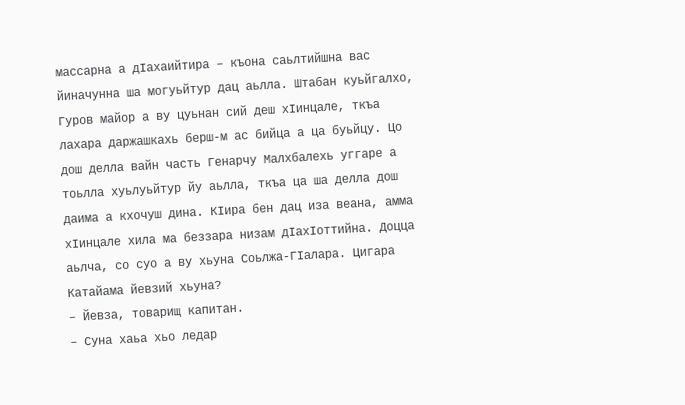массарна а дIахаийтира – къона саьлтийшна вас йиначунна ша могуьйтур дац аьлла. Штабан куьйгалхо, Гуров майор а ву цуьнан сий деш хIинцале, ткъа лахара даржашкахь берш-м ас бийца а ца буьйцу. Цо дош делла вайн часть Генарчу Малхбалехь уггаре а тоьлла хуьлуьйтур йу аьлла, ткъа ца ша делла дош даима а кхочуш дина. КIира бен дац иза веана, амма хIинцале хила ма беззара низам дIахIоттийна. Доцца аьлча, со суо а ву хьуна Соьлжа-ГIалара. Цигара Катайама йевзий хьуна?
– Йевза, товарищ капитан.
– Суна хаьа хьо ледар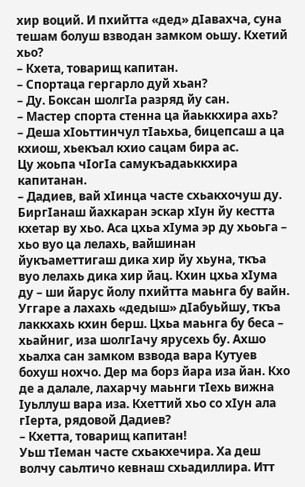хир воций. И пхийтта «дед» дIавахча, суна тешам болуш взводан замком оьшу. Кхетий хьо?
– Кхета, товарищ капитан.
– Спортаца гергарло дуй хьан?
– Ду. Боксан шолгIа разряд йу сан.
– Мастер спорта стенна ца йаьккхира ахь?
– Деша хIоьттинчул тIаьхьа, бицепсаш а ца кхиош, хьекъал кхио сацам бира ас.
Цу жоьпа чIогIа самукъадаьккхира капитанан.
– Дадиев, вай хIинца часте схьакхочуш ду. БиргIанаш йахкаран эскар хIун йу кестта кхетар ву хьо. Аса цхьа хIума эр ду хьоьга – хьо вуо ца лелахь, вайшинан йукъаметтигаш дика хир йу хьуна, ткъа вуо лелахь дика хир йац. Кхин цхьа хIума ду – ши йарус йолу пхийтта маьнга бу вайн. Уггаре а лахахь «дедыш» дIабуьйшу, ткъа лаккхахь кхин берш. Цхьа маьнга бу беса – хьайниг, иза шолгIачу ярусехь бу. Ахшо хьалха сан замком взвода вара Кутуев бохуш нохчо. Дер ма борз йара иза йан. Кхо де а далале, лахарчу маьнги тIехь вижна Iуьллуш вара иза. Кхеттий хьо со хIун ала гIерта, рядовой Дадиев?
– Кхетта, товарищ капитан!
Уьш тIеман часте схьакхечира. Ха деш волчу саьлтичо кевнаш схьадиллира. Итт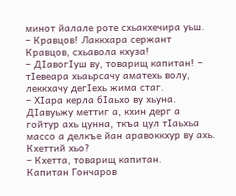минот йалале роте схьакхечира уьш.
– Кравцов! Лаккхара сержант Кравцов, схьавола кхуза!
– ДIавогIуш ву, товарищ капитан! – тIевеара хьаьрсачу аматехь волу, леккхачу дегIехь жима стаг.
– ХIара керла бIаьхо ву хьуна. ДIавуьжу меттиг а, кхин дерг а гойтур ахь цунна, ткъа цул тIаьхьа массо а делкъе йан аравоккхур ву ахь. Кхеттий хьо?
– Кхетта, товарищ капитан.
Капитан Гончаров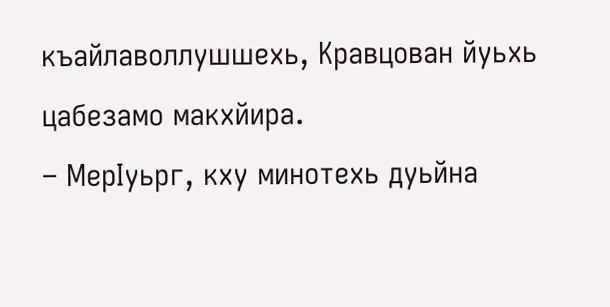къайлаволлушшехь, Кравцован йуьхь цабезамо макхйира.
– МерIуьрг, кху минотехь дуьйна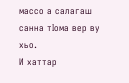массо а салагаш санна тIома вер ву хьо.
И хаттар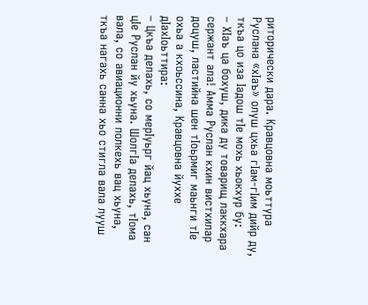риторически дара. Кравцовна моьттура Руслана «хIаъ» олуш цхьа гIам-гIим дийр ду, ткъа цо иза Iадош тIе мохь хьокхур бу:
– ХIаъ ца бохуш, дика ду товарищ лаккхара сержант ала! Амма Руслан кхин вистхилар доцуш, ластийна шен тIоьрмиг маьнги тIе охьа а кхоьссина, Кравцовна йуххе дIахIоьттира:
– Цкъа делахь, со мерIуьрг йац хьуна, сан цIе Руслан йу хьуна. ШолгIа делахь, тIома вала, со авиационни полкехь вац хьуна, ткъа нагахь санна хьо стигла вала лууш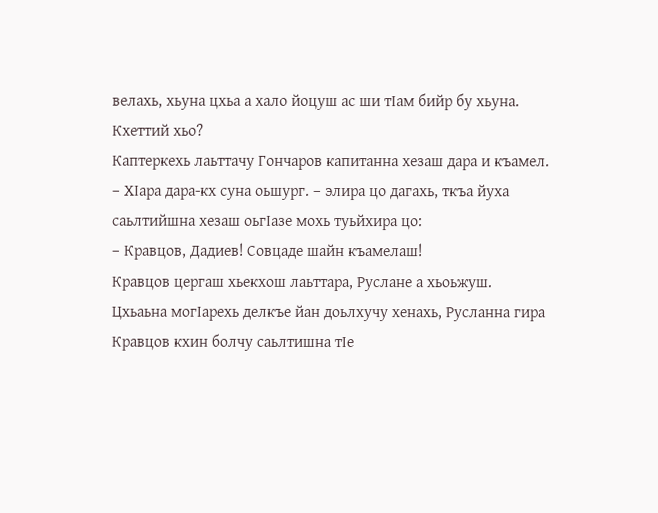велахь, хьуна цхьа а хало йоцуш ас ши тIам бийр бу хьуна. Кхеттий хьо?
Каптеркехь лаьттачу Гончаров капитанна хезаш дара и къамел.
– ХIара дара-кх суна оьшург. – элира цо дагахь, ткъа йуха саьлтийшна хезаш оьгIазе мохь туьйхира цо:
– Кравцов, Дадиев! Совцаде шайн къамелаш!
Кравцов цергаш хьекхош лаьттара, Руслане а хьоьжуш.
Цхьаьна могIарехь делкъе йан доьлхучу хенахь, Русланна гира Кравцов кхин болчу саьлтишна тIе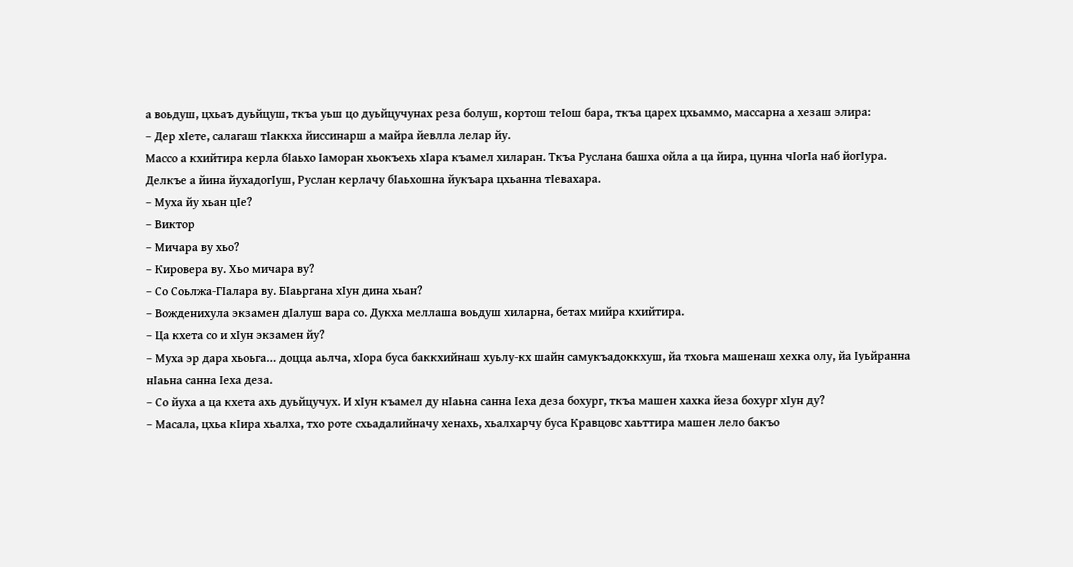а воьдуш, цхьаъ дуьйцуш, ткъа уьш цо дуьйцучунах реза болуш, кортош теIош бара, ткъа царех цхьаммо, массарна а хезаш элира:
– Дер хIете, салагаш тIаккха йиссинарш а майра йевлла лелар йу.
Массо а кхийтира керла бIаьхо Iаморан хьокъехь хIара къамел хиларан. Ткъа Руслана башха ойла а ца йира, цунна чIогIа наб йогIура.
Делкъе а йина йухадогIуш, Руслан керлачу бIаьхошна йукъара цхьанна тIевахара.
– Муха йу хьан цIе?
– Виктор
– Мичара ву хьо?
– Кировера ву. Хьо мичара ву?
– Со Соьлжа-ГIалара ву. БIаьргана хIун дина хьан?
– Вожденихула экзамен дIалуш вара со. Дукха меллаша воьдуш хиларна, бетах мийра кхийтира.
– Ца кхета со и хIун экзамен йу?
– Муха эр дара хьоьга… доцца аьлча, хIора буса баккхийнаш хуьлу-кх шайн самукъадоккхуш, йа тхоьга машенаш хехка олу, йа Iуьйранна нIаьна санна Iеха деза.
– Со йуха а ца кхета ахь дуьйцучух. И хIун къамел ду нIаьна санна Iеха деза бохург, ткъа машен хахка йеза бохург хIун ду?
– Масала, цхьа кIира хьалха, тхо роте схьадалийначу хенахь, хьалхарчу буса Кравцовс хаьттира машен лело бакъо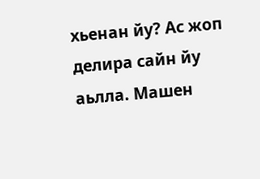хьенан йу? Ас жоп делира сайн йу аьлла. Машен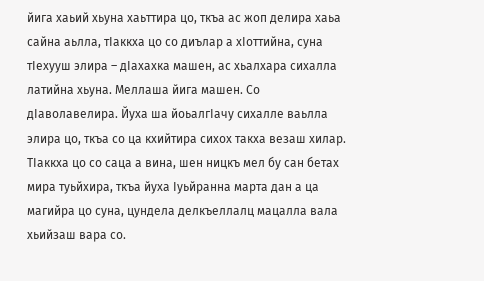йига хаьий хьуна хаьттира цо, ткъа ас жоп делира хаьа сайна аьлла, тIаккха цо со диълар а хIоттийна, суна тIехууш элира – дIахахка машен, ас хьалхара сихалла латийна хьуна. Меллаша йига машен. Со дIаволавелира. Йуха ша йоьалгIачу сихалле ваьлла элира цо, ткъа со ца кхийтира сихох такха везаш хилар. ТIаккха цо со саца а вина, шен ницкъ мел бу сан бетах мира туьйхира, ткъа йуха Iуьйранна марта дан а ца магийра цо суна, цундела делкъеллалц мацалла вала хьийзаш вара со.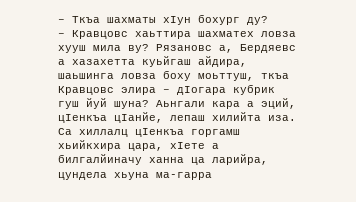– Ткъа шахматы хIун бохург ду?
– Кравцовс хаьттира шахматех ловза хууш мила ву? Рязановс а, Бердяевс а хазахетта куьйгаш айдира, шаьшинга ловза боху моьттуш, ткъа Кравцовс элира – дIогара кубрик гуш йуй шуна? Аьнгали кара а эций, цIенкъа цIанйе, лепаш хилийта иза. Са хиллалц цIенкъа горгамш хьийкхира цара, хIете а билгалйиначу ханна ца ларийра, цундела хьуна ма-гарра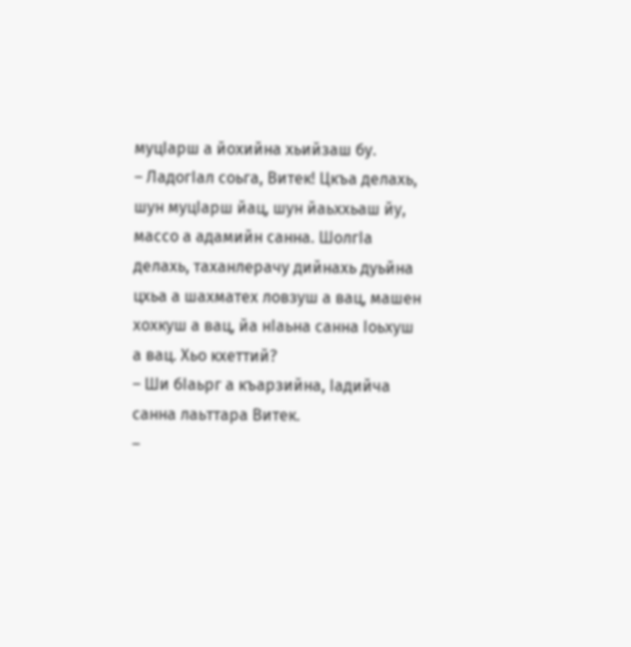муцIарш а йохийна хьийзаш бу.
– ЛадогIал соьга, Витек! Цкъа делахь, шун муцIарш йац, шун йаьххьаш йу, массо а адамийн санна. ШолгIа делахь, таханлерачу дийнахь дуьйна цхьа а шахматех ловзуш а вац, машен хохкуш а вац, йа нIаьна санна Iоьхуш а вац. Хьо кхеттий?
– Ши бIаьрг а къарзийна, Iадийча санна лаьттара Витек.
–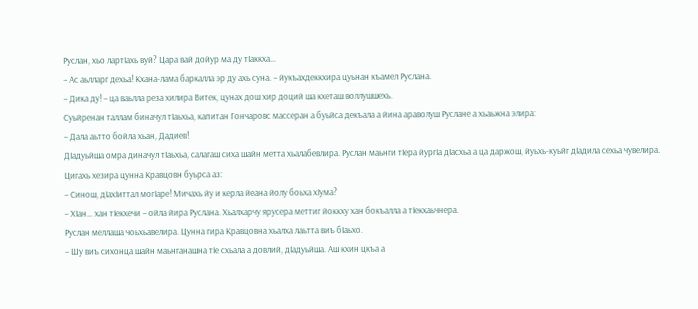Руслан, хьо лартIахь вуй? Цара вай дойур ма ду тIаккха…
– Ас аьлларг дехьа! Кхана-лама баркалла эр ду ахь суна. – йукъахдеккхира цуьнан къамел Руслана.
– Дика ду! – ца ваьлла реза хилира Витек, цунах дош хир доций ша кхеташ воллушшехь.
Суьйренан таллам биначул тIаьхьа, капитан Гончаровс массеран а буьйса декъала а йина араволуш Руслане а хьаьжна элира:
– Дала аьтто бойла хьан, Дадиев!
ДIадуьйша омра диначул тIаьхьа, салагаш сиха шайн метта хьалабевлира. Руслан маьнги тIера йургIа дIасхьа а ца даржош, йуьхь-куьйг дIадила сехьа чувелира. Цигахь хезира цунна Кравцовн буьрса аз:
– Синош, дIахIиттал могIаре! Мичахь йу и керла йеана йолу боьха хIума?
– ХIан… хан тIекхечи – ойла йира Руслана. Хьалхарчу ярусера меттиг йоккху хан бокъалла а тIекхаьчнера.
Руслан меллаша чоьхьавелира. Цунна гира Кравцовна хьалха лаьтта виъ бIаьхо.
– Шу виъ сихонца шайн маьнганашна тIе схьала а довлий, дIадуьйша. Аш кхин цкъа а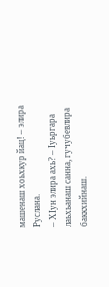машенаш хоьхкур йац! – элира Руслана.
– ХIун элира ахь? – Iуьргара лаьхьанаш санна, гучубевлира баккхийнаш.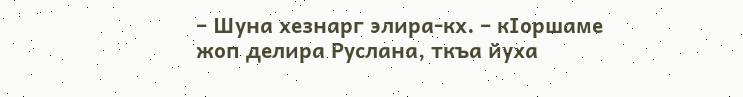– Шуна хезнарг элира-кх. – кIоршаме жоп делира Руслана, ткъа йуха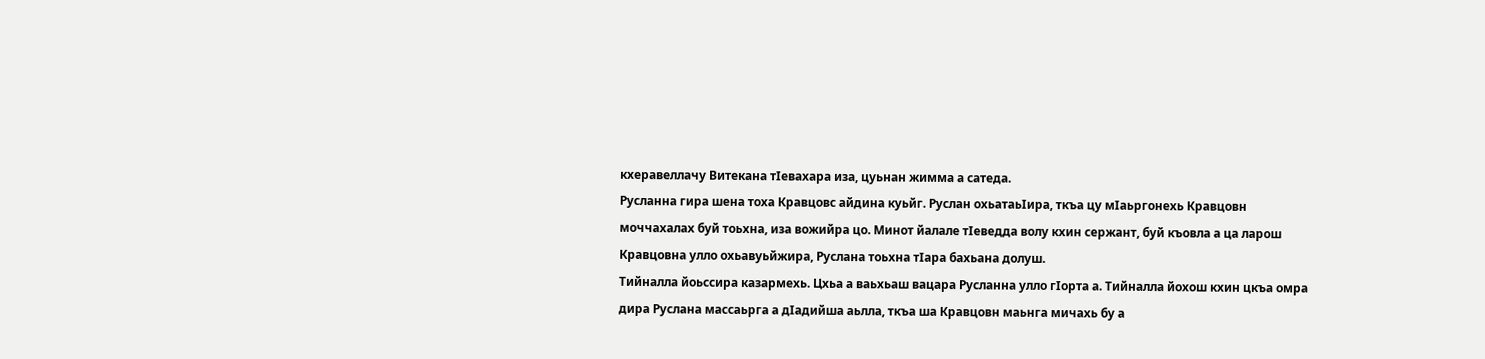кхеравеллачу Витекана тIевахара иза, цуьнан жимма а сатеда.
Русланна гира шена тоха Кравцовс айдина куьйг. Руслан охьатаьIира, ткъа цу мIаьргонехь Кравцовн моччахалах буй тоьхна, иза вожийра цо. Минот йалале тIеведда волу кхин сержант, буй къовла а ца ларош Кравцовна улло охьавуьйжира, Руслана тоьхна тIара бахьана долуш.
Тийналла йоьссира казармехь. Цхьа а ваьхьаш вацара Русланна улло гIорта а. Тийналла йохош кхин цкъа омра дира Руслана массаьрга а дIадийша аьлла, ткъа ша Кравцовн маьнга мичахь бу а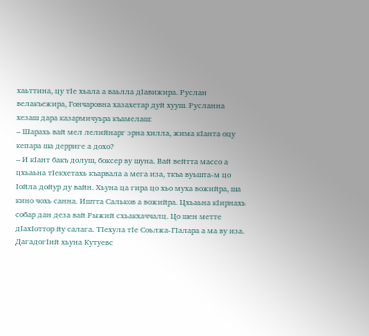хаьттина, цу тIе хьала а ваьлла дIавижира. Руслан велакъежира, Гончаровна хазахетар дуй хууш. Русланна хезаш дара казармичуьра къамелаш:
– Шарахь вай мел лелийнарг эрна хилла, жима кIанта оцу кепара ша дерриге а дохо?
– И кIант бакъ долуш, боксер ву шуна. Вай вейтта массо а цхьаьна тIекхетахь къарвала а мега иза, ткъа вуьшта-м цо Iойла дойур ду вайн. Хьуна ца гира цо хьо муха вожийра, ша кино чохь санна. Иштта Сальков а вожийра. Цхьаьна кIирнахь собар дан деза вай Рыжий схьакхаччалц. Цо шен метте дIахIоттор йу салага. ТIехула тIе Соьлжа-ГIалара а ма ву иза. ДагадогIий хьуна Кутуевс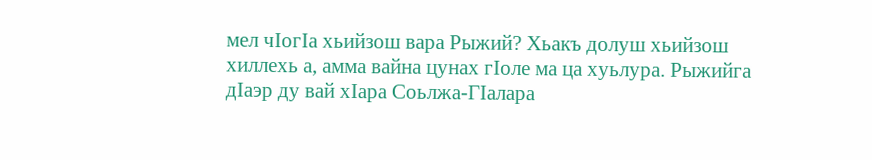мел чIогIа хьийзош вара Рыжий? Хьакъ долуш хьийзош хиллехь а, амма вайна цунах гIоле ма ца хуьлура. Рыжийга дIаэр ду вай хIара Соьлжа-ГIалара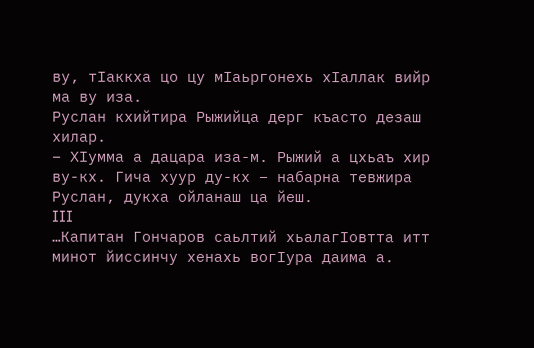ву, тIаккха цо цу мIаьргонехь хIаллак вийр ма ву иза.
Руслан кхийтира Рыжийца дерг къасто дезаш хилар.
– ХIумма а дацара иза-м. Рыжий а цхьаъ хир ву-кх. Гича хуур ду-кх – набарна тевжира Руслан, дукха ойланаш ца йеш.
III
…Капитан Гончаров саьлтий хьалагIовтта итт минот йиссинчу хенахь вогIура даима а.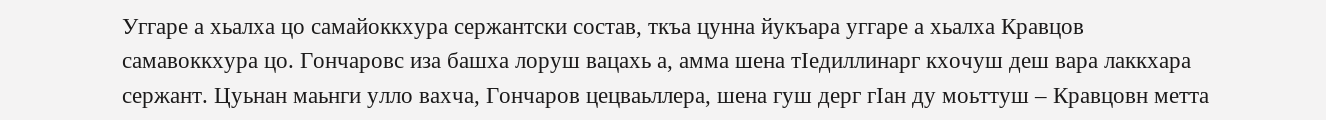Уггаре а хьалха цо самайоккхура сержантски состав, ткъа цунна йукъара уггаре а хьалха Кравцов самавоккхура цо. Гончаровс иза башха лоруш вацахь а, амма шена тIедиллинарг кхочуш деш вара лаккхара сержант. Цуьнан маьнги улло вахча, Гончаров цецваьллера, шена гуш дерг гIан ду моьттуш – Кравцовн метта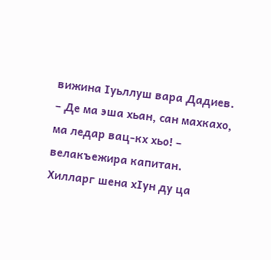вижина Iуьллуш вара Дадиев.
– Де ма эша хьан, сан махкахо, ма ледар вац-кх хьо! – велакъежира капитан.
Хилларг шена хIун ду ца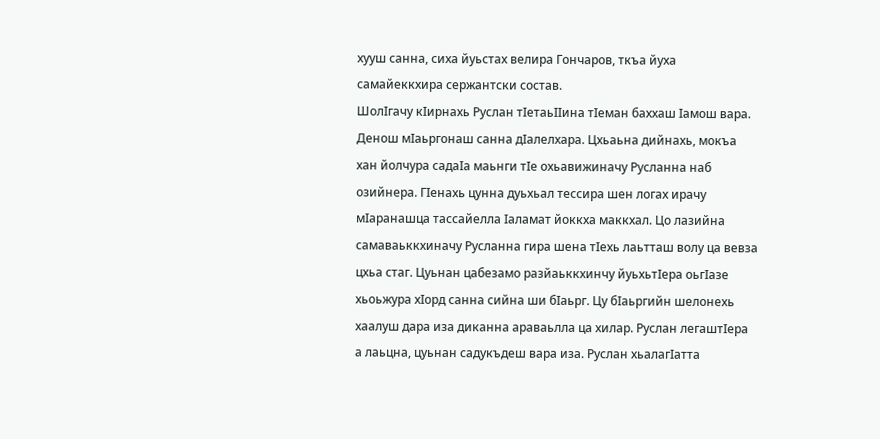хууш санна, сиха йуьстах велира Гончаров, ткъа йуха самайеккхира сержантски состав.
ШолIгачу кIирнахь Руслан тIетаьIIина тIеман баххаш Iамош вара. Денош мIаьргонаш санна дIалелхара. Цхьаьна дийнахь, мокъа хан йолчура садаIа маьнги тIе охьавижиначу Русланна наб озийнера. ГIенахь цунна дуьхьал тессира шен логах ирачу мIаранашца тассайелла Iаламат йоккха маккхал. Цо лазийна самаваьккхиначу Русланна гира шена тIехь лаьтташ волу ца вевза цхьа стаг. Цуьнан цабезамо разйаьккхинчу йуьхьтIера оьгIазе хьоьжура хIорд санна сийна ши бIаьрг. Цу бIаьргийн шелонехь хаалуш дара иза диканна араваьлла ца хилар. Руслан легаштIера а лаьцна, цуьнан садукъдеш вара иза. Руслан хьалагIатта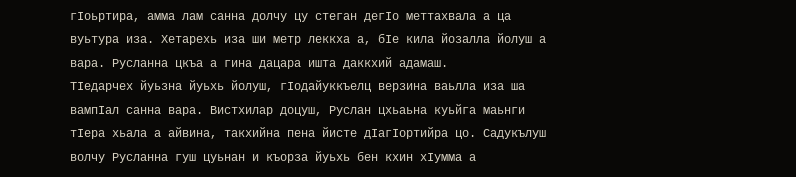гIоьртира, амма лам санна долчу цу стеган дегIо меттахвала а ца вуьтура иза. Хетарехь иза ши метр леккха а, бIе кила йозалла йолуш а вара. Русланна цкъа а гина дацара ишта даккхий адамаш.
ТIедарчех йуьзна йуьхь йолуш, гIодайуккъелц верзина ваьлла иза ша вампIал санна вара. Вистхилар доцуш, Руслан цхьаьна куьйга маьнги тIера хьала а айвина, такхийна пена йисте дIагIортийра цо. Садукълуш волчу Русланна гуш цуьнан и къорза йуьхь бен кхин хIумма а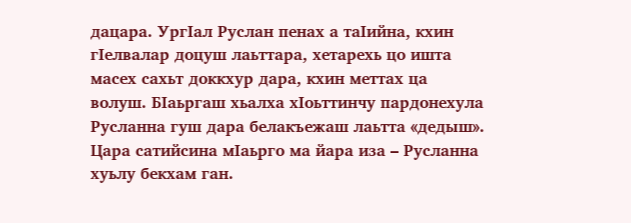дацара. УргIал Руслан пенах а таIийна, кхин гIелвалар доцуш лаьттара, хетарехь цо ишта масех сахьт доккхур дара, кхин меттах ца волуш. БIаьргаш хьалха хIоьттинчу пардонехула Русланна гуш дара белакъежаш лаьтта «дедыш». Цара сатийсина мIаьрго ма йара иза – Русланна хуьлу бекхам ган.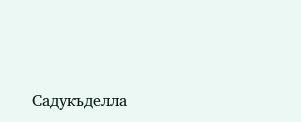Садукъделла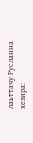лаьттачу Русланна хезира: